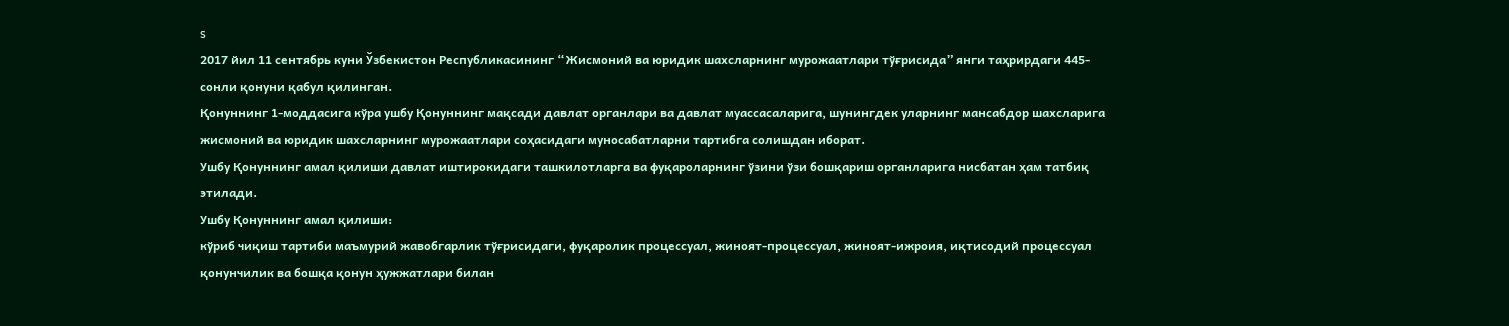s
2017 йил 11 сентябрь куни Ўзбекистон Республикасининг “Жисмоний ва юридик шахсларнинг мурожаатлари тўғрисида” янги таҳрирдаги 445-сонли қонуни қабул қилинган.
Қонуннинг 1-моддасига кўра ушбу Қонуннинг мақсади давлат органлари ва давлат муассасаларига, шунингдек уларнинг мансабдор шахсларига жисмоний ва юридик шахсларнинг мурожаатлари соҳасидаги муносабатларни тартибга солишдан иборат.
Ушбу Қонуннинг амал қилиши давлат иштирокидаги ташкилотларга ва фуқароларнинг ўзини ўзи бошқариш органларига нисбатан ҳам татбиқ этилади.
Ушбу Қонуннинг амал қилиши:
кўриб чиқиш тартиби маъмурий жавобгарлик тўғрисидаги, фуқаролик процессуал, жиноят-процессуал, жиноят-ижроия, иқтисодий процессуал қонунчилик ва бошқа қонун ҳужжатлари билан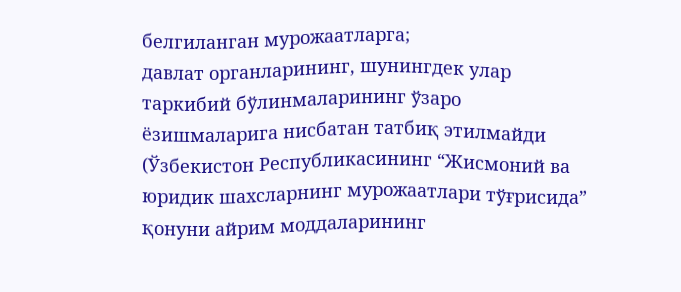белгиланган мурожаатларга;
давлат органларининг, шунингдек улар таркибий бўлинмаларининг ўзаро ёзишмаларига нисбатан татбиқ этилмайди (Ўзбекистон Республикасининг “Жисмоний ва юридик шахсларнинг мурожаатлари тўғрисида” қонуни айрим моддаларининг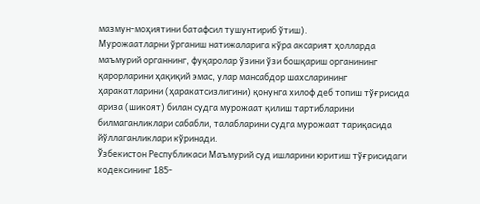мазмун-моҳиятини батафсил тушунтириб ўтиш).
Мурожаатларни ўрганиш натижаларига кўра аксарият ҳолларда маъмурий органнинг, фуқаролар ўзини ўзи бошқариш органининг қарорларини ҳақиқий эмас, улар мансабдор шахсларининг ҳаракатларини (ҳаракатсизлигини) қонунга хилоф деб топиш тўғрисида ариза (шикоят) билан судга мурожаат қилиш тартибларини билмаганликлари сабабли, талабларини судга мурожаат тариқасида йўллаганликлари кўринади.
Ўзбекистон Республикаси Маъмурий суд ишларини юритиш тўғрисидаги кодексининг 185-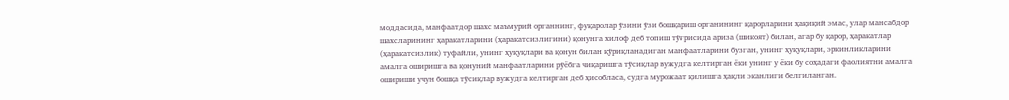моддасида, манфаатдор шахс маъмурий органнинг, фуқаролар ўзини ўзи бошқариш органининг қарорларини ҳақиқий эмас, улар мансабдор шахсларининг ҳаракатларини (ҳаракатсизлигини) қонунга хилоф деб топиш тўғрисида ариза (шикоят) билан, агар бу қарор, ҳаракатлар (ҳаракатсизлик) туфайли, унинг ҳуқуқлари ва қонун билан қўриқланадиган манфаатларини бузган, унинг ҳуқуқлари, эркинликларини амалга оширишга ва қонуний манфаатларини рўёбга чиқаришга тўсиқлар вужудга келтирган ёки унинг у ёки бу соҳадаги фаолиятни амалга ошириши учун бошқа тўсиқлар вужудга келтирган деб ҳисобласа, судга мурожаат қилишга ҳақли эканлиги белгиланган.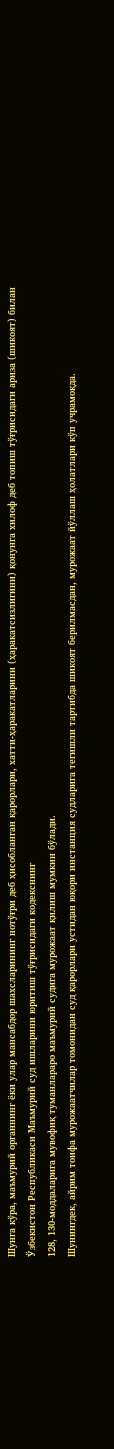Шунга кўра, маъмурий органнинг ёки улар мансабдор шахсларининг нотўғри деб ҳисобланган қарорлари, хатти-ҳаракатларини (ҳаракатсизлигини) қонунга хилоф деб топиш тўғрисидаги ариза (шикоят) билан Ўзбекистон Республикаси Маъмурий суд ишларини юритиш тўғрисидаги кодекснинг
128, 130-моддаларига мувофиқ туманлараро маъмурий судига мурожаат қилиш мумкин бўлади.
Шунингдек, айрим тоифа мурожаатчилар томонидан суд қарорлари устидан юқори инстанция судларига тегишли тартибда шикоят берилмасдан, мурожаат йўллаш ҳолатлари кўп учрамоқда.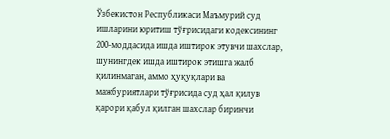Ўзбекистон Республикаси Маъмурий суд ишларини юритиш тўғрисидаги кодексининг 200-моддасида ишда иштирок этувчи шахслар, шунингдек ишда иштирок этишга жалб қилинмаган, аммо ҳуқуқлари ва мажбуриятлари тўғрисида суд ҳал қилув қарори қабул қилган шахслар биринчи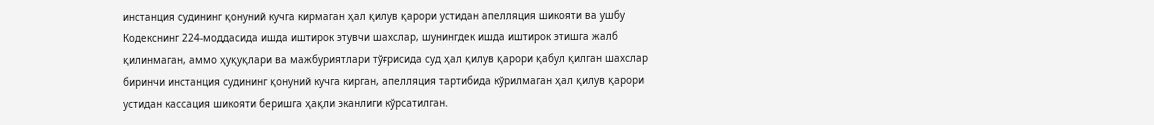инстанция судининг қонуний кучга кирмаган ҳал қилув қарори устидан апелляция шикояти ва ушбу Кодекснинг 224-моддасида ишда иштирок этувчи шахслар, шунингдек ишда иштирок этишга жалб қилинмаган, аммо ҳуқуқлари ва мажбуриятлари тўғрисида суд ҳал қилув қарори қабул қилган шахслар биринчи инстанция судининг қонуний кучга кирган, апелляция тартибида кўрилмаган ҳал қилув қарори устидан кассация шикояти беришга ҳақли эканлиги кўрсатилган.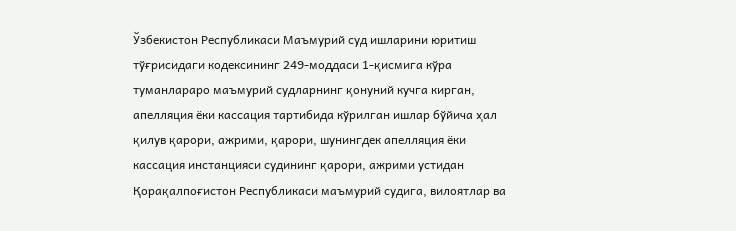Ўзбекистон Республикаси Маъмурий суд ишларини юритиш тўғрисидаги кодексининг 249-моддаси 1-қисмига кўра туманлараро маъмурий судларнинг қонуний кучга кирган, апелляция ёки кассация тартибида кўрилган ишлар бўйича ҳал қилув қарори, ажрими, қарори, шунингдек апелляция ёки кассация инстанцияси судининг қарори, ажрими устидан Қорақалпоғистон Республикаси маъмурий судига, вилоятлар ва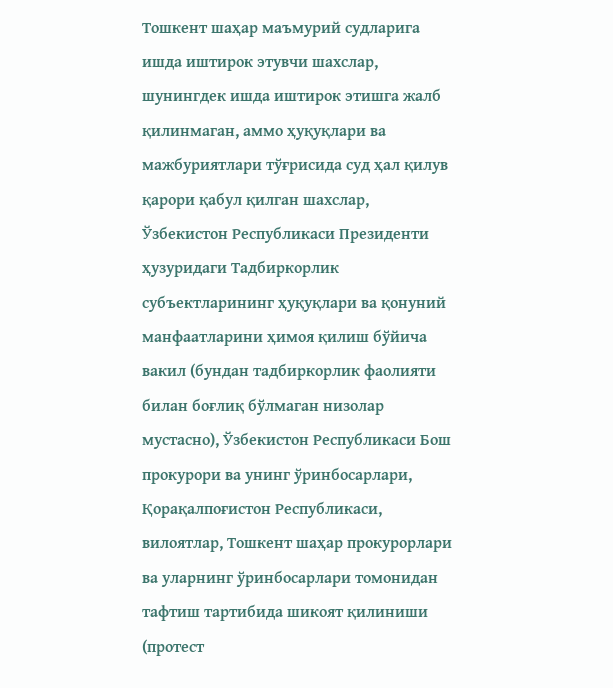Тошкент шаҳар маъмурий судларига ишда иштирок этувчи шахслар, шунингдек ишда иштирок этишга жалб қилинмаган, аммо ҳуқуқлари ва мажбуриятлари тўғрисида суд ҳал қилув қарори қабул қилган шахслар, Ўзбекистон Республикаси Президенти ҳузуридаги Тадбиркорлик субъектларининг ҳуқуқлари ва қонуний манфаатларини ҳимоя қилиш бўйича вакил (бундан тадбиркорлик фаолияти билан боғлиқ бўлмаган низолар мустасно), Ўзбекистон Республикаси Бош прокурори ва унинг ўринбосарлари, Қорақалпоғистон Республикаси, вилоятлар, Тошкент шаҳар прокурорлари ва уларнинг ўринбосарлари томонидан тафтиш тартибида шикоят қилиниши (протест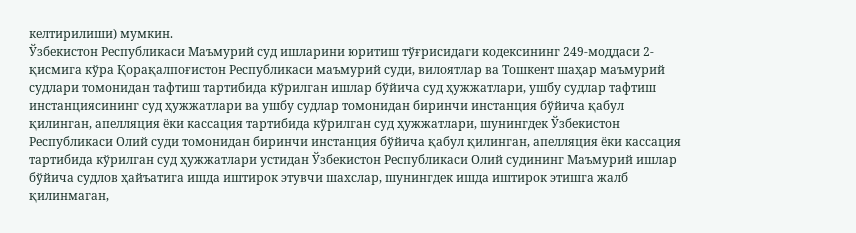келтирилиши) мумкин.
Ўзбекистон Республикаси Маъмурий суд ишларини юритиш тўғрисидаги кодексининг 249-моддаси 2-қисмига кўра Қорақалпоғистон Республикаси маъмурий суди, вилоятлар ва Тошкент шаҳар маъмурий судлари томонидан тафтиш тартибида кўрилган ишлар бўйича суд ҳужжатлари, ушбу судлар тафтиш инстанциясининг суд ҳужжатлари ва ушбу судлар томонидан биринчи инстанция бўйича қабул қилинган, апелляция ёки кассация тартибида кўрилган суд ҳужжатлари, шунингдек Ўзбекистон Республикаси Олий суди томонидан биринчи инстанция бўйича қабул қилинган, апелляция ёки кассация тартибида кўрилган суд ҳужжатлари устидан Ўзбекистон Республикаси Олий судининг Маъмурий ишлар бўйича судлов ҳайъатига ишда иштирок этувчи шахслар, шунингдек ишда иштирок этишга жалб қилинмаган,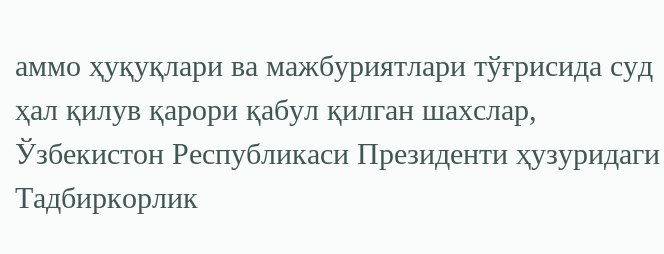аммо ҳуқуқлари ва мажбуриятлари тўғрисида суд ҳал қилув қарори қабул қилган шахслар, Ўзбекистон Республикаси Президенти ҳузуридаги Тадбиркорлик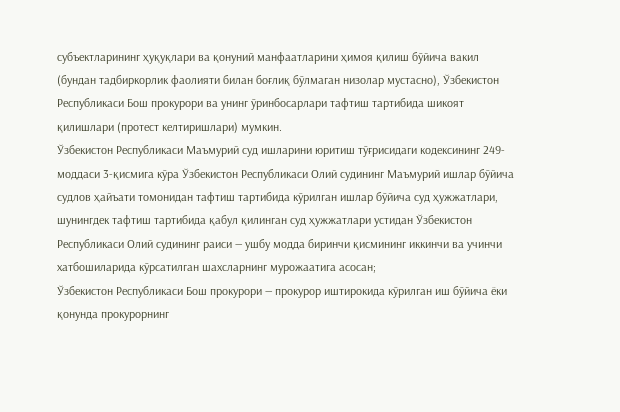субъектларининг ҳуқуқлари ва қонуний манфаатларини ҳимоя қилиш бўйича вакил (бундан тадбиркорлик фаолияти билан боғлиқ бўлмаган низолар мустасно), Ўзбекистон Республикаси Бош прокурори ва унинг ўринбосарлари тафтиш тартибида шикоят қилишлари (протест келтиришлари) мумкин.
Ўзбекистон Республикаси Маъмурий суд ишларини юритиш тўғрисидаги кодексининг 249-моддаси 3-қисмига кўра Ўзбекистон Республикаси Олий судининг Маъмурий ишлар бўйича судлов ҳайъати томонидан тафтиш тартибида кўрилган ишлар бўйича суд ҳужжатлари, шунингдек тафтиш тартибида қабул қилинган суд ҳужжатлари устидан Ўзбекистон Республикаси Олий судининг раиси — ушбу модда биринчи қисмининг иккинчи ва учинчи хатбошиларида кўрсатилган шахсларнинг мурожаатига асосан;
Ўзбекистон Республикаси Бош прокурори — прокурор иштирокида кўрилган иш бўйича ёки қонунда прокурорнинг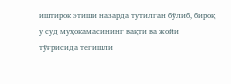иштирок этиши назарда тутилган бўлиб, бироқ у суд муҳокамасининг вақти ва жойи тўғрисида тегишли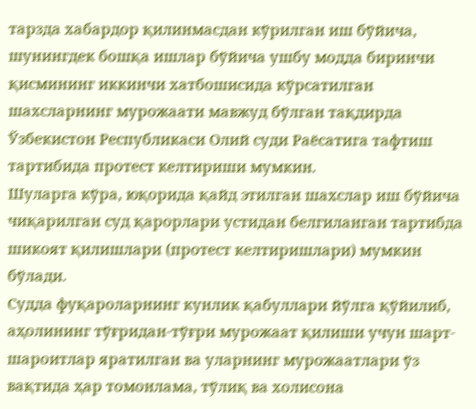тарзда хабардор қилинмасдан кўрилган иш бўйича, шунингдек бошқа ишлар бўйича ушбу модда биринчи қисмининг иккинчи хатбошисида кўрсатилган шахсларнинг мурожаати мавжуд бўлган тақдирда Ўзбекистон Республикаси Олий суди Раёсатига тафтиш тартибида протест келтириши мумкин.
Шуларга кўра, юқорида қайд этилган шахслар иш бўйича чиқарилган суд қарорлари устидан белгиланган тартибда шикоят қилишлари (протест келтиришлари) мумкин бўлади.
Судда фуқароларнинг кунлик қабуллари йўлга қўйилиб, аҳолининг тўғридан-тўғри мурожаат қилиши учун шарт-шароитлар яратилган ва уларнинг мурожаатлари ўз вақтида ҳар томонлама, тўлиқ ва холисона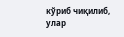кўриб чиқилиб, улар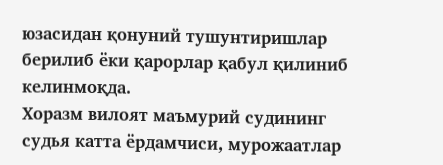юзасидан қонуний тушунтиришлар берилиб ёки қарорлар қабул қилиниб келинмоқда.
Хоразм вилоят маъмурий судининг судья катта ёрдамчиси, мурожаатлар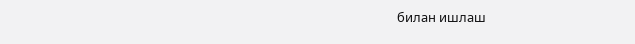билан ишлаш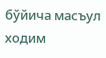бўйича масъул ходим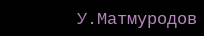У.Матмуродов